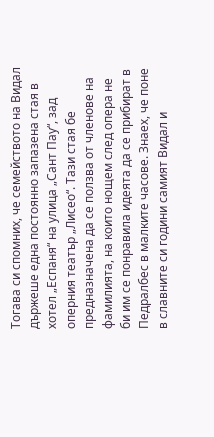Тогава си спомних, че семейството на Видал държеше една постоянно запазена стая в хотел „Еспаня“ на улица „Сант Пау“, зад оперния театър „Лисео“. Тази стая бе предназначена да се ползва от членове на фамилията, на които нощем след опера не би им се понравила идеята да се прибират в Педралбес в малките часове. Знаех, че поне в славните си години самият Видал и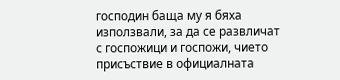господин баща му я бяха използвали, за да се развличат с госпожици и госпожи, чието присъствие в официалната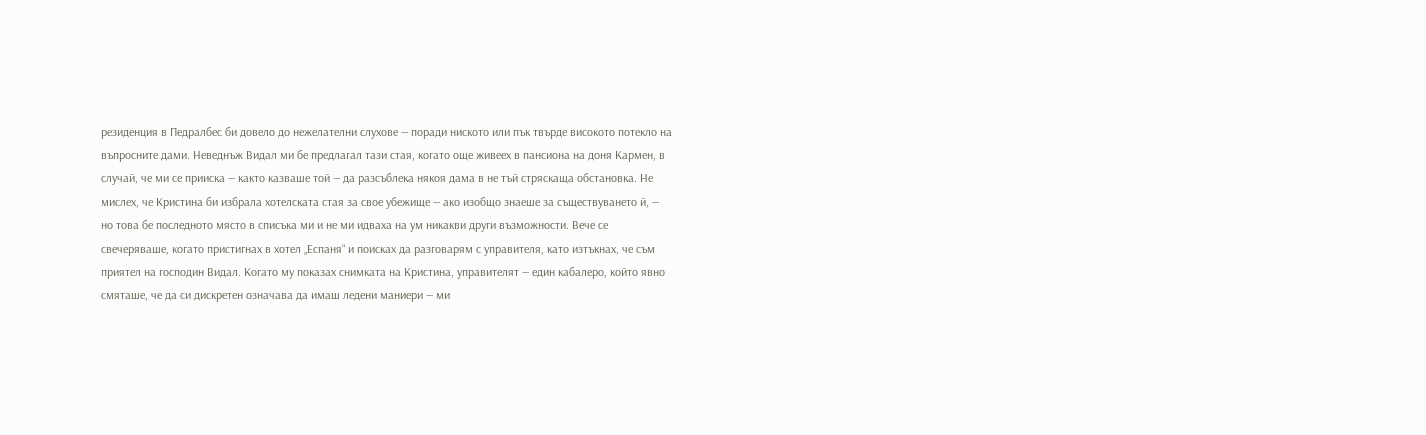резиденция в Педралбес би довело до нежелателни слухове — поради ниското или пък твърде високото потекло на въпросните дами. Неведнъж Видал ми бе предлагал тази стая, когато още живеех в пансиона на доня Кармен, в случай, че ми се прииска — както казваше той — да разсъблека някоя дама в не тъй стряскаща обстановка. Не мислех, че Кристина би избрала хотелската стая за свое убежище — ако изобщо знаеше за съществуването й, — но това бе последното място в списъка ми и не ми идваха на ум никакви други възможности. Вече се свечеряваше, когато пристигнах в хотел „Еспаня“ и поисках да разговарям с управителя, като изтъкнах, че съм приятел на господин Видал. Когато му показах снимката на Кристина, управителят — един кабалеро, който явно смяташе, че да си дискретен означава да имаш ледени маниери — ми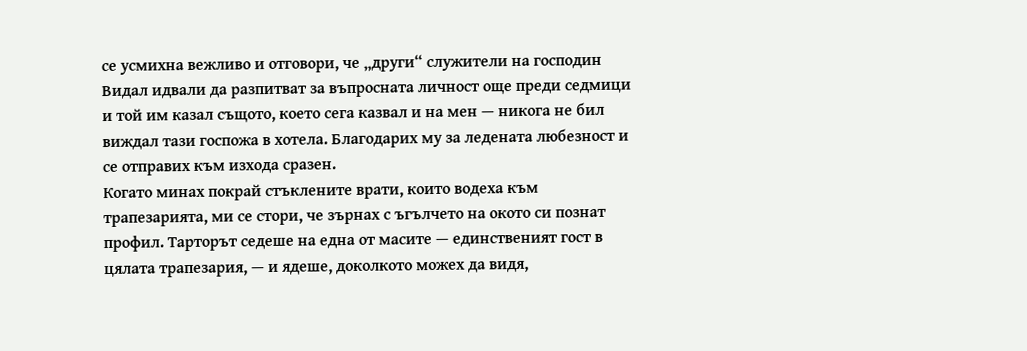се усмихна вежливо и отговори, че „други“ служители на господин Видал идвали да разпитват за въпросната личност още преди седмици и той им казал същото, което сега казвал и на мен — никога не бил виждал тази госпожа в хотела. Благодарих му за ледената любезност и се отправих към изхода сразен.
Когато минах покрай стъклените врати, които водеха към трапезарията, ми се стори, че зърнах с ъгълчето на окото си познат профил. Тарторът седеше на една от масите — единственият гост в цялата трапезария, — и ядеше, доколкото можех да видя,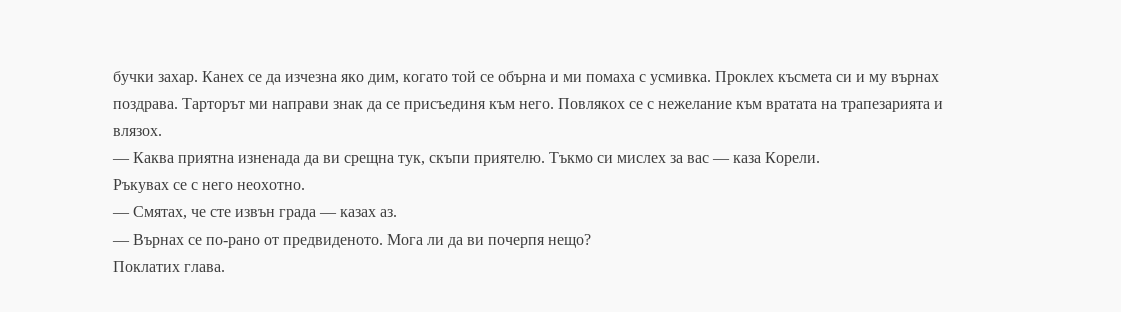бучки захар. Канех се да изчезна яко дим, когато той се обърна и ми помаха с усмивка. Проклех късмета си и му върнах поздрава. Тарторът ми направи знак да се присъединя към него. Повлякох се с нежелание към вратата на трапезарията и влязох.
— Каква приятна изненада да ви срещна тук, скъпи приятелю. Тъкмо си мислех за вас — каза Корели.
Ръкувах се с него неохотно.
— Смятах, че сте извън града — казах аз.
— Върнах се по-рано от предвиденото. Мога ли да ви почерпя нещо?
Поклатих глава.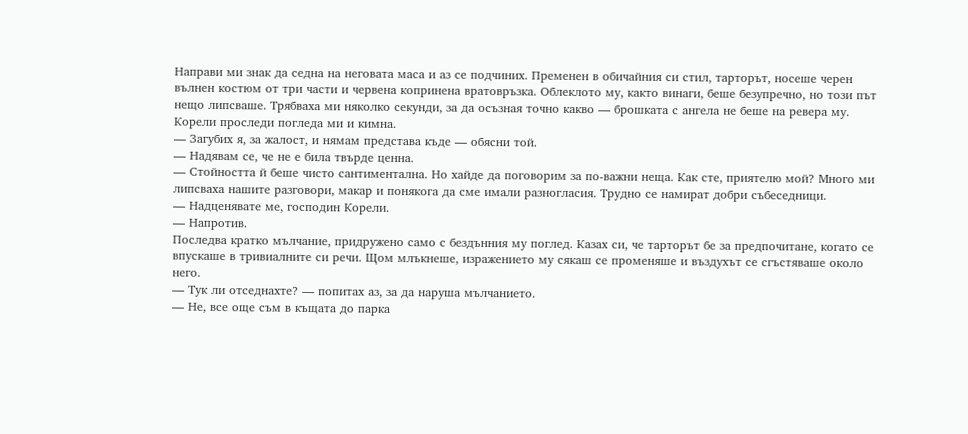Направи ми знак да седна на неговата маса и аз се подчиних. Пременен в обичайния си стил, тарторът, носеше черен вълнен костюм от три части и червена копринена вратовръзка. Облеклото му, както винаги, беше безупречно, но този път нещо липсваше. Трябваха ми няколко секунди, за да осъзная точно какво — брошката с ангела не беше на ревера му. Корели проследи погледа ми и кимна.
— Загубих я, за жалост, и нямам представа къде — обясни той.
— Надявам се, че не е била твърде ценна.
— Стойността й беше чисто сантиментална. Но хайде да поговорим за по-важни неща. Как сте, приятелю мой? Много ми липсваха нашите разговори, макар и понякога да сме имали разногласия. Трудно се намират добри събеседници.
— Надценявате ме, господин Корели.
— Напротив.
Последва кратко мълчание, придружено само с бездънния му поглед. Казах си, че тарторът бе за предпочитане, когато се впускаше в тривиалните си речи. Щом млъкнеше, изражението му сякаш се променяше и въздухът се сгъстяваше около него.
— Тук ли отседнахте? — попитах аз, за да наруша мълчанието.
— Не, все още съм в къщата до парка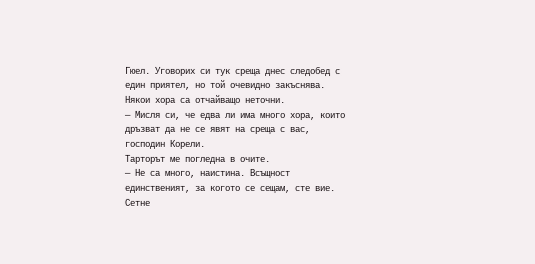Гюел. Уговорих си тук среща днес следобед с един приятел, но той очевидно закъснява. Някои хора са отчайващо неточни.
— Мисля си, че едва ли има много хора, които дръзват да не се явят на среща с вас, господин Корели.
Тарторът ме погледна в очите.
— Не са много, наистина. Всъщност единственият, за когото се сещам, сте вие.
Сетне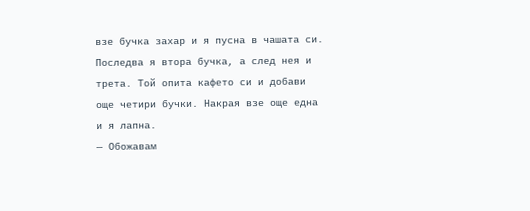взе бучка захар и я пусна в чашата си. Последва я втора бучка, а след нея и трета. Той опита кафето си и добави още четири бучки. Накрая взе още една и я лапна.
— Обожавам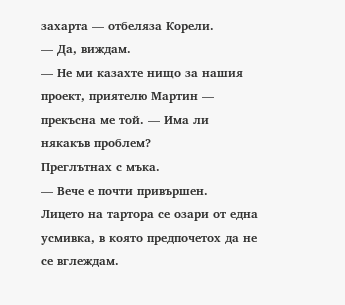захарта — отбеляза Корели.
— Да, виждам.
— Не ми казахте нищо за нашия проект, приятелю Мартин — прекъсна ме той. — Има ли някакъв проблем?
Преглътнах с мъка.
— Вече е почти привършен.
Лицето на тартора се озари от една усмивка, в която предпочетох да не се вглеждам.